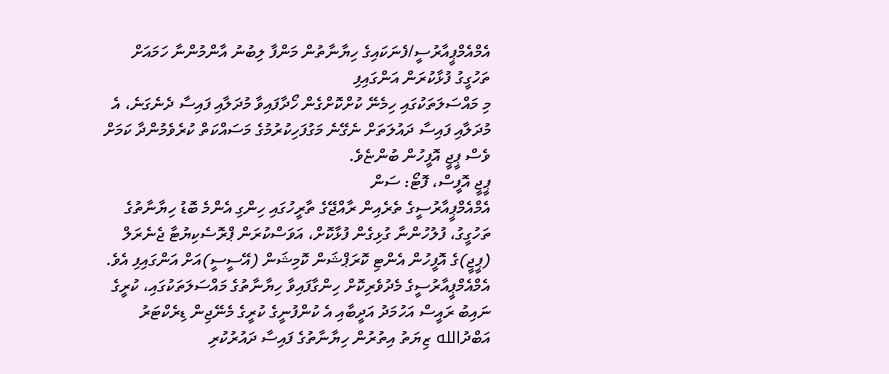އެމްއެމްޕީއާރުސީ/ފެނަކައިގެ ހިޔާނާތުން މަންފާ ލިބުނު އާންމުންނާ ހަމައަށް ތަހުގީގު ފުޅާކުރަން އަންގައިފި
މި މައްސަލަތަކުގައި ހިމެނޭ ކުށްކޮށްގެން ހޯދާފައިވާ މުދަލާއި ފައިސާ ދެނެގަނެ، އެ މުދަލާއި ފައިސާ ދައުލަތަށް ނެގޭނެ މަގުފަހިކުރުމުގެ މަސައްކަތް ކުރެވެމުންދާ ކަމަށް ވެސް ޕީޖީ އޮފީހުން ބުންޏެވެ.
ޕީޖީ އޮފީސް، ފޮޓޯ: ސަން
އެމްއެމްޕީއާރުސީގެ ތެރެއިން ރާއްޖޭގެ ތާރީހުގައި ހިންގި އެންމެ ބޮޑު ހިޔާނާތުގެ ތަހުގީގު، ފުލުހުންނާ ގުޅިގެން ފުޅާކޮށް، އަވަސްކުރަން ޕްރޮސެކިޔުޓާ ޖެނެރަލް (ޕީޖީ)ގެ އޮފީހުން އެންޓި ކޮރަޕްޝަން ކޮމިޝަން (އޭސީސީ)އަށް އަންގައިފި އެވެ.
އެމްއެމްޕީއާރުސީގެ މެދުވެރިކޮށް ހިންގާފައިވާ ހިޔާނާތުގެ މައްސަލަތަކުގައި، ކުރީގެ ނައިބު ރައީސް އަހުމަދު އަދީބާއި އެ ކުންފުނީގެ ކުރީގެ މެނޭޖިން ޑިރެކްޓަރު އަބްދުالله ޒިޔަތު އިތުރުން ހިޔާނާތުގެ ފައިސާ ދައުރުކުރި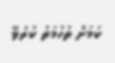ކަމަށް ތުހުމަތު ކުރެވޭ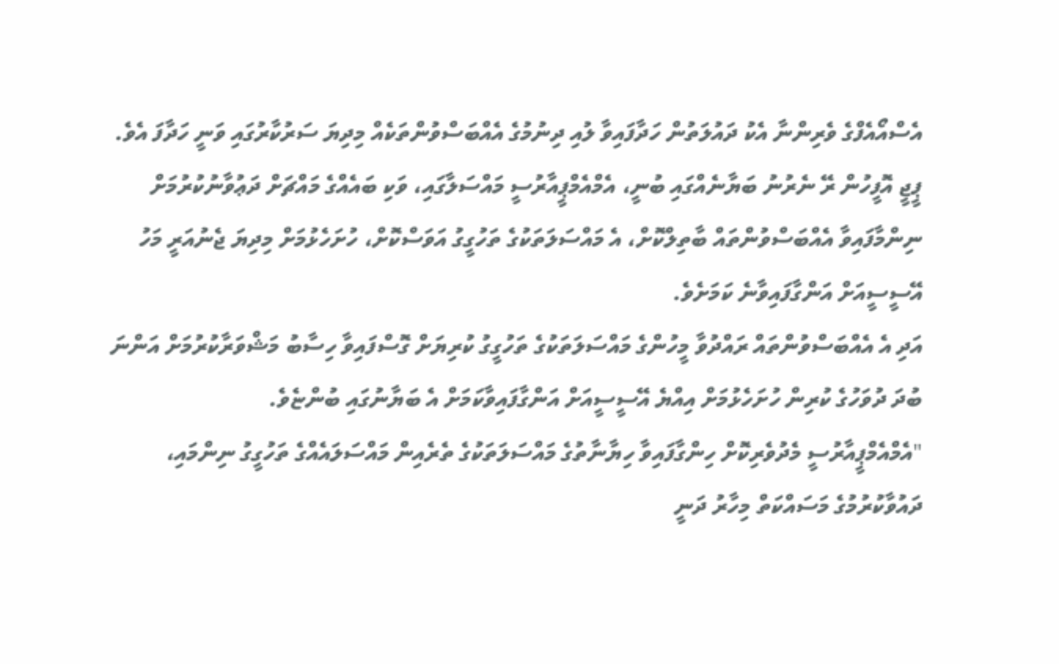އެސްއޯއެފްގެ ވެރިންނާ އެކު ދައުލަތުން ހަދާފައިވާ ލުއި ދިނުމުގެ އެއްބަސްވުންތަކެއް މިދިޔަ ސަރުކާރުގައި ވަނީ ހަދާފަ އެވެ.
ޕީޖީ އޮފީހުން ރޭ ނެރުނު ބަޔާނެއްގައި ބުނީ، އެމްއެމްޕީއާރުސީ މައްސަލާގައި، ވަކި ބައެއްގެ މައްޗަށް ދަޢުވާނުކުރުމަށް ނިންމާފައިވާ އެއްބަސްވުންތައް ބާތިލްކޮށް، އެ މައްސަލަތަކުގެ ތަހުގީގު އަވަސްކޮށް، ހުށަހެޅުމަށް މިދިޔަ ޖެނުއަރީ މަހު އޭސީސީއަށް އަންގާފައިވާނެ ކަމަށެވެ.
އަދި އެ އެއްބަސްވުންތައް ރައްދުވާ މީހުންގެ މައްސަލަތަކުގެ ތަހުގީގު ކުރިޔަށް ގޮސްފައިވާ ހިސާބު މަޝްވަރާކުރުމަށް އަންނަ ބުދަ ދުވަހުގެ ކުރިން ހުށަހެޅުމަށް އިއްޔެ އޭސީސީއަށް އަންގާފައިވާކަމަށް އެ ބަޔާނުގައި ބުންޏެވެ.
"އެމްއެމްޕީއާރުސީ މެދުވެރިކޮށް ހިންގާފައިވާ ހިޔާނާތުގެ މައްސަލަތަކުގެ ތެރެއިން މައްސަލައެއްގެ ތަހުގީގު ނިންމައި، ދައުވާކުރުމުގެ މަސައްކަތް މިހާރު ދަނީ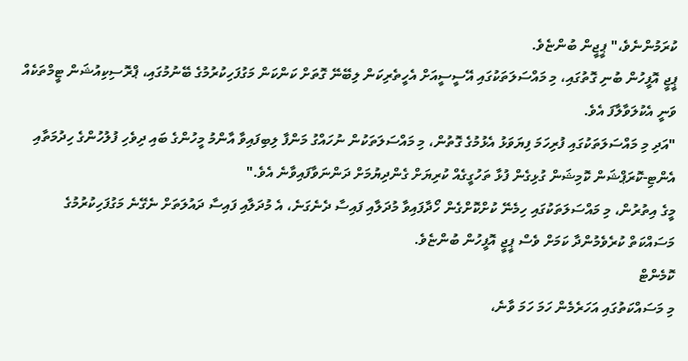ކުރަމުންނެވެ،" ޕީޖީން ބުންޏެވެ.
ޕީޖީ އޮފީހުން ބުނި ގޮތުގައި، މި މައްސަލަތަކުގައި އޭސީސީއަށް އެހީތެރިކަން ލިބޭނޭ ގޮތަށް ކަންކަން މަގުފަހިކުރުމުގެ ބޭނުމުގައި، ޕްރޮސިކިއުޝަން ޓީމްތަކެއް ވަނީ އެކުލަވާލާފަ އެވެ.
"އަދި މި މައްސަލަތަކުގައި ފުރިހަމަ ފިޔަވަޅު އެޅުމުގެ ގޮތުން، މި މައްސަލަތަކުން ނުހައްގު މަންފާ ލިބިފައިވާ އާންމު މީހުންގެ ބައި ދިވެހި ފުލުހުންގެ ހިދުމަތާއި އެންޓި-ކޮރަޕްޝަން ކޮމިޝަން ގުޅިގެން ފުޅާ ތަހުގީގެއް ކުރިޔަށް ގެންދިޔުމަށް ދަންނަވާފައިވާނެ އެވެ."
މީގެ އިތުރުން، މި މައްސަލަތަކުގައި ހިމެނޭ ކުށްކޮށްގެން ހޯދާފައިވާ މުދަލާއި ފައިސާ ދެނެގަނެ، އެ މުދަލާއި ފައިސާ ދައުލަތަށް ނެގޭނެ މަގުފަހިކުރުމުގެ މަސައްކަތް ކުރެވެމުންދާ ކަމަށް ވެސް ޕީޖީ އޮފީހުން ބުންޏެވެ.
ކޮމެންޓް
މި މަސައްކަތުގައި އަހަރެމެން ހަމަ ހަމަ ވާނެ،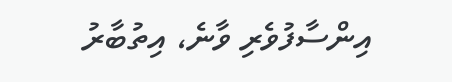އިންސާފުވެރި ވާނެ، އިތުބާރު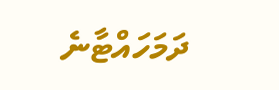ދަމަހައްޓާނެ